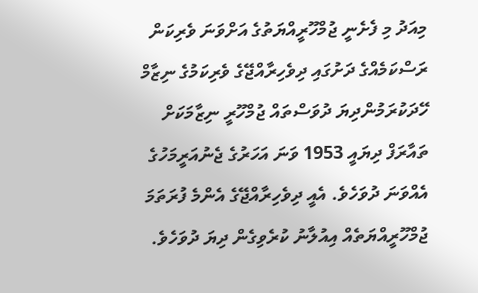މިއަދު މި ފެށެނީ ޖުމްހޫރީއްޔަތުގެ އަށްވަނަ ވެރިކަން
ރަސްކަމެއްގެ ދަށުގައި ދިވެހިރާއްޖޭގެ ވެރިކަމުގެ ނިޒާމް ހޭދަކުރަމުންދިޔަ ދުވަސްތައް ޖުމްހޫރީ ނިޒާމަކަށް ތައާރަފް ދިޔައީ 1953 ވަނަ އަހަރުގެ ޖެނުއަރީމަހުގެ އެއްވަނަ ދުވަހެވެ. އެއީ ދިވެހިރާއްޖޭގެ އެންމެ ފުރަތަމަ ޖުމްހޫރީއްޔަތެއް އިއުލާނު ކުރެވިގެން ދިޔަ ދުވަހެވެ.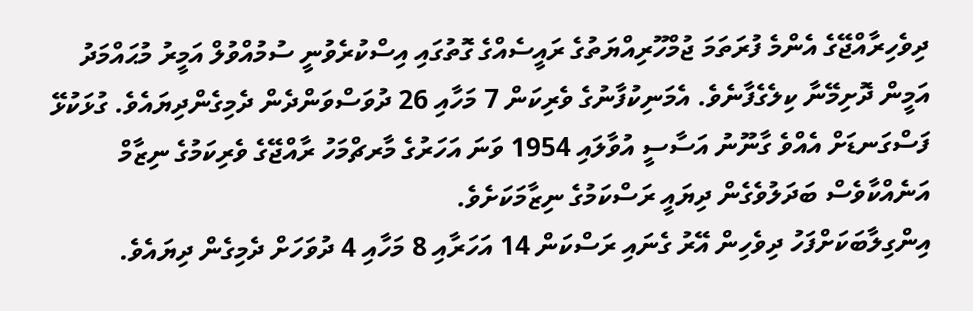ދިވެހިރާއްޖޭގެ އެންމެ ފުރަތަމަ ޖުމްހޫރިއްޔަތުގެ ރައީސެއްގެ ގޮތުގައި އިސްކުރެވުނީ ސުމުއްވުލް އަމީރު މުޙައްމަދު އަމީން ދޮށިމޭނާ ކިލެގެފާނެވެ. އެމަނިކުފާނުގެ ވެރިކަން 7 މަހާއި 26 ދުވަސްވަންދެން ދެމިގެންދިޔައެވެ. ގުޅަކުޅޭ ފަސްގަނޑަށް އެއްވެ ގާނޫނު އަސާސީ އުވާލައި 1954 ވަނަ އަހަރުގެ މާރޗްމަހު ރާއްޖޭގެ ވެރިކަމުގެ ނިޒާމް އަނެއްކާވެސް ބަދަލުވެގެން ދިޔައީ ރަސްކަމުގެ ނިޒާމަކަށެވެ.
އިންގިލާބަކަށްފަހު ދިވެހިން އޭރު ގެނައި ރަސްކަން 14 އަހަރާއި 8 މަހާއި 4 ދުވަހަށް ދެމިގެން ދިޔައެވެ.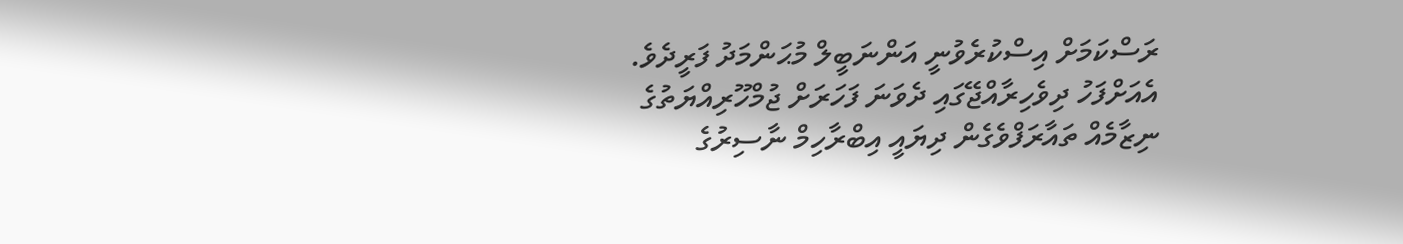ރަސްކަމަށް އިސްކުރެވުނީ އަންނަބީލް މުޙަންމަދު ފަރީދެވެ.
އެއަށްފަހު ދިވެހިރާއްޖޭގައި ދެވަނަ ފަހަރަށް ޖުމްހޫރިއްޔަތުގެ ނިޒާމެއް ތައާރަފްވެގެން ދިޔައީ އިބްރާހިމް ނާސިރުގެ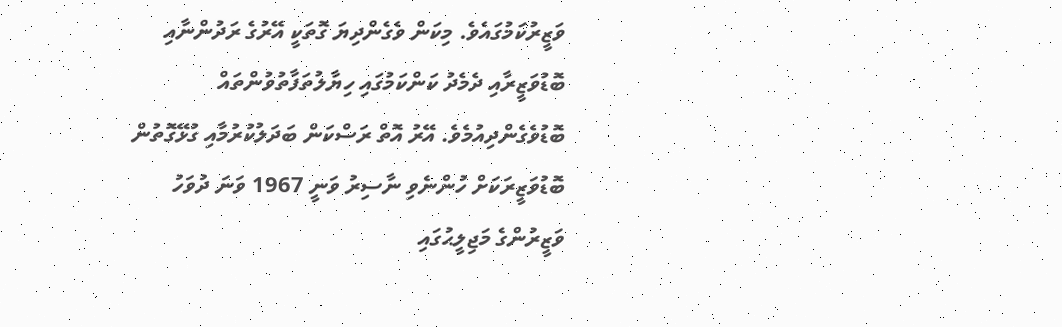ވަޒީރުކަމުގައެވެ. މިކަން ވެގެންދިޔަ ގޮތަކީ އޭރުގެ ރަދުންނާއި ބޮޑުވަޒީރާއި ދެމެދު ކަންކަމުގައި ހިޔާލުތަފާތުވުންތައް ބޮޑުވެގެންދިއުމެވެ. އޭރު އޮތް ރަސްކަން ބަދަލުކުރުމާއި ގުޅޭގޮތުން ބޮޑުވަޒީރަކަށް ހުންނެވި ނާސިރު ވަނީ 1967 ވަނަ ދުވަހު ވަޒީރުންގެ މަޖިލީޙުގައި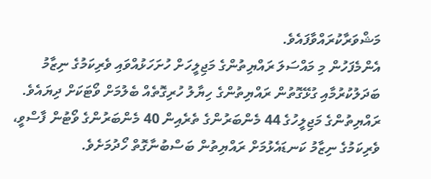މަޝްވަރާކުރައްވާފައެވެ.
އެންމެފަހުން މި މައްސަލަ ރައްޔިތުންގެ މަޖިލީހަށް ހުށަހަޅުއްވައި ވެރިކަމުގެ ނިޒާމު ބަދަލުކުރުމާއި ގުޅޭގޮތުން ރައްޔިތުންގެ ހިޔާލު ހުރިގޮތެއް ބެލުމަށް ވޯޓަކަށް ދިޔައެވެ. ރައްޔިތުންގެ މަޖިލީހުގެ 44 މެންބަރުންގެ ތެރެއިން 40 މެންބަރުންގެ ވޯޓުން ފާސްވީ، ވެރިކަމުގެ ނިޒާމު ކަނޑައެޅުމަށް ރައްޔިތުން ބަސްބުނާގޮތް ހޯދުމަށެވެ.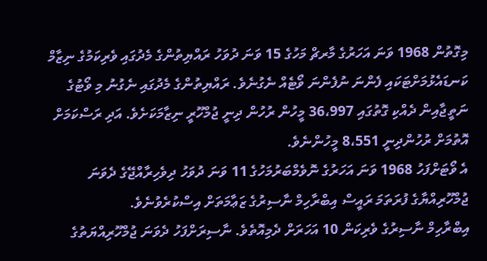މިގޮތުން 1968 ވަނަ އަހަރުގެ މާރޗް މަހުގެ 15 ވަނަ ދުވަހު ރައްޔިތުންގެ މެދުގައި ވެރިކަމުގެ ނިޒާމް ކަނޑައެޅުމަށްޓަކައި ފެންނަ ނުފެންނަ ވޯޓެއް ނެގުނެވެ. ރައްޔިތުންގެ މެދުގައި ނެގުނު މި ވޯޓުގެ ނަތީޖާއިން ދެއްކި ގޮތުގައި 36،997 މީހުން ރުހުން ދިނީ ޖުމްހޫރީ ނިޒާމަކަށެވެ. އަދި ރަސްކަމަށް އޮތުމަށް ރުހުންދިނީ 8،551 މީހުންނެވެ.
އެ ވޯޓަށްފަހު 1968 ވަނަ އަހަރުގެ ނޮވެމްބަރުމަހުގެ 11 ވަނަ ދުވަހު ދިވެހިރާއްޖޭގެ ދެވަނަ ޖުމްހޫރިއްޔާގެ ފުރަތަމަ ރައީސް އިބްރާހިމް ނާސިރުގެ ޒަޢާމަތަށް އިސްކުރެވުނެވެ.
އިބްރާހިމް ނާސިރުގެ ވެރިކަން 10 އަހަރަށް ދެމިއޮތެވެ. ނާސިރަށްފަހު ދެވަނަ ޖުމްހޫރިއްޔަތުގެ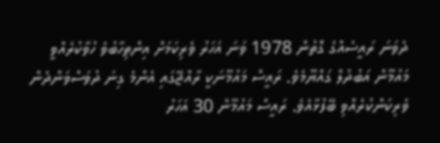ދެވަނަ ރައީސެއްގެ ގޮތުން 1978 ވަނަ އަހަރު ވެރިކަމަށް އިންތިހާބުވެ ހުވާކުރެއްވީ މައުމޫން އަބުދުލް ގައްޔޫމެވެ. ރައީސް މައުމޫނަކީ ރާއްޖޭގައި އެންމެ ގިނަ ދުވަސްވަންދެން ވެރިކަންކުރެއްވި ބޭފުޅާއެވެ. ރައީސް މައުމޫން 30 އަހަރު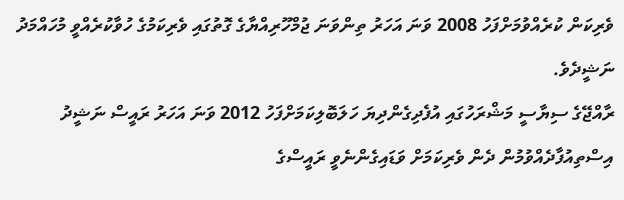ވެރިކަން ކުރެއްވުމަށްފަހު 2008 ވަނަ އަހަރު ތިންވަނަ ޖުމްހޫރިއްޔާގެ ގޮތުގައި ވެރިކަމުގެ ހުވާކުރެއްވީ މުހައްމަދު ނަޝީދެވެ.
ރާއްޖޭގެ ސިޔާސީ މަޝްރަހުގައި އުފެދިގެންދިޔަ ހަލަބޮލިކަމަށްފަހު 2012 ވަނަ އަހަރު ރައީސް ނަޝީދު އިސްތިއުފާދެއްވުމުން ދެން ވެރިކަމަށް ވަޑައިގެންނެވީ ރައީސްގެ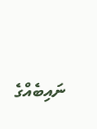ނައިބެއްގެ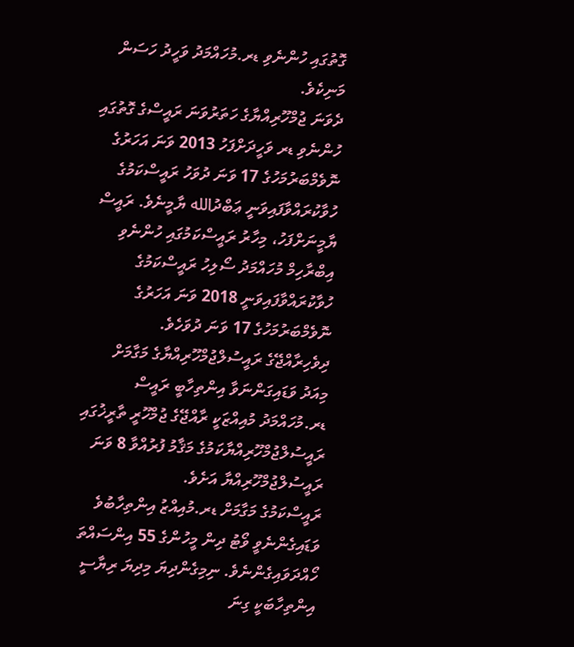ގޮތުގައި ހުންނެވި ޑރ.މުހައްމަދު ވަހީދު ހަސަން މަނިކެވެ.
ދެވަނަ ޖުމްހޫރިއްޔާގެ ހަތަރުވަނަ ރައީސްގެ ގޮތުގައި ހުންނެވި ޑރ ވަހީދަށްފަހު 2013 ވަނަ އަހަރުގެ ނޮވެމްބަރުމަހުގެ 17 ވަނަ ދުވަހު ރައީސްކަމުގެ ހުވާކުރައްވާފައިވަނީ ޢަބްދުالله ޔާމީނެވެ. ރައީސް ޔާމީނަށްފަހު، މިހާރު ރައީސްކަމުގައި ހުންނެވި އިބްރާހިމް މުހައްމަދު ސޯލިހު ރައީސްކަމުގެ ހުވާކުރައްވާފައިވަނީ 2018 ވަނަ އަހަރުގެ ނޮވެމްބަރުމަހުގެ 17 ވަނަ ދުވަހެވެ.
ދިވެހިރާއްޖޭގެ ރައީސުލްޖުމްހޫރިއްޔާގެ މަގާމަށް މިއަދު ވަޑައިގަންނަވާ އިންތިހާބީ ރައީސް ޑރ.މުހައްމަދު މުއިއްޒަކީ ރާއްޖޭގެ ޖުމްހޫރީ ތާރީޚުގައި ރައީސުލްޖުމްހޫރިއްޔާކަމުގެ މަޤާމު ފުރުއްވާ 8 ވަނަ ރައީސުލްޖުމްހޫރިއްޔާ އަށެވެ.
ރައީސްކަމުގެ މަގާމަށް ޑރ.މުއިއްޒު އިންތިހާބުވެ ވަޑައިގެންނެވީ ވޯޓު ދިން މީހުންގެ 55 އިންސައްތަ ހޯއްދަވައިގެންނެވެ. ނިމިގެންދިޔަ މިދިޔަ ރިޔާސީ އިންތިހާބަކީ ގިނަ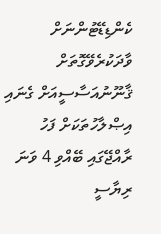ކެންޑިޑޭޓުންނަށް ވާދަކުރެވޭގޮތަށް ޤާނޫނުއަސާސީއަށް ގެނައި އިޞްލާހުތަކަށް ފަހު ރާއްޖޭގައި ބޭއްވި 4 ވަނަ ރިޔާސީ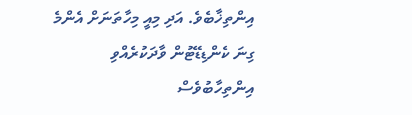އިންތިޚާބެވެ. އަދި މިއީ މިހާތަނަށް އެންމެ ގިނަ ކެންޑިޑޭޓުން ވާދަކުރެއްވި އިންތިހާބުވެސް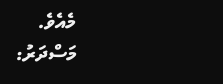މެއެވެ.
މަސްދަރު: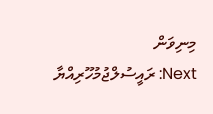މިނިވަން
Next: ރައީސުލްޖުމުހޫރިއްޔާ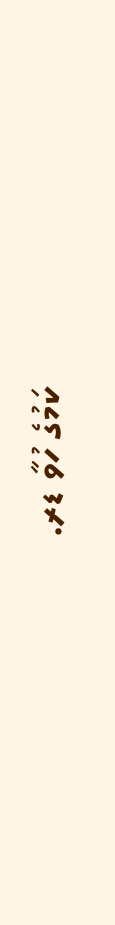ކަމުގެ ހުވާ ޑރ.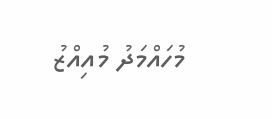މުހައްމަދު މުއިއްޒު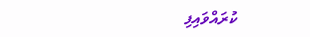ކުރައްވައިފި